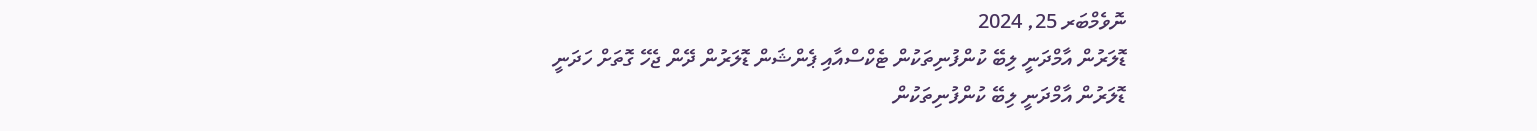ނޮވެމްބަރ 25, 2024
ޑޮލަރުން އާމްދަނީ ލިބޭ ކުންފުނިތަކުން ޓެކްސްއާއި ޕެންޝަން ޑޮލަރުން ދޭން ޖެހޭ ގޮތަށް ހަދަނީ
ޑޮލަރުން އާމްދަނީ ލިބޭ ކުންފުނިތަކުން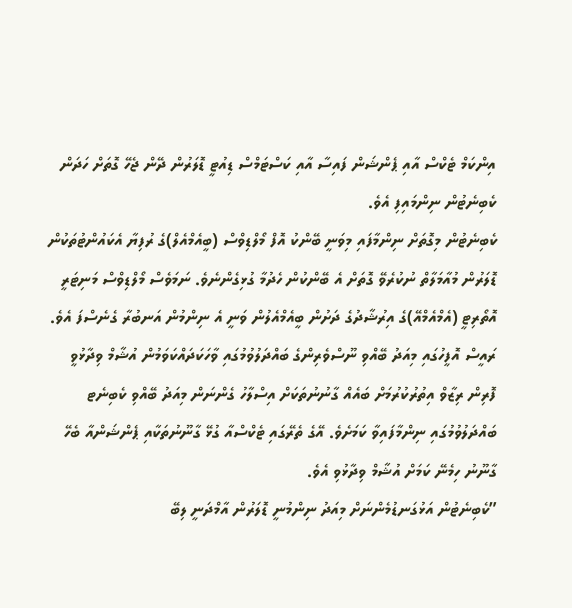އިންކަމް ޓެކްސް އާއި ޕެންޝަން ފައިސާ އާއި ކަސްޓަމްސް ޑިއުޓީ ޑޮލަރުން ދޭން ޖެހޭ ގޮތަށް ހަދަން ކެބިނެޓުން ނިންމައިފި އެވެ.
ކެބިނެޓުން މިގޮތަށް ނިންމާފައި މިވަނީ ބޭންކު އޮފް މޯލްޑިވްސް (ބީއެމްއެލް)ގެ ރުފިޔާ އެކައުންޓުތަކުން ޑޮލަރުން މުއާމަލާތް ނުކުރެވޭ ގޮތަށް އެ ބޭންކުން ހެދުމާ ގުޅިގެންނެވެ. ނަމަވެސް މޯލްޑިވްސް މަނިޓަރީ އޮތޯރިޓީ (އެމްއެމްއޭ)ގެ އިރުޝާދުގެ ދަށުން ބީއެމްއެލުން ވަނީ އެ ނިންމުން އަނބުރާ ގެނެސްފަ އެވެ.
ރައީސް އޮފީހުގައި މިއަދު ބޭއްވި ނޫސްވެރިންގެ ބައްދަލުވުމުގައި ވާހަކަދައްކަވަމުން އުޝާމް ވިދާޅުވީ ފޮރިން ރިޒާވް އިތުރުކުރުމަށް ބައެއް ގާނުނުތަކަށް އިސްލާހު ގެންނަން މިއަދު ބޭއްވި ކެބިނެޓ ބައްދަލުވުމުގައި ނިންމާފައިވާ ކަމަށެވެ. އޭގެ ތެރޭގައި ޓެކްސްއާ ގުޅޭ ގާނޫނުތަކާއި ޕެންޝަންއާ ބެހޭ ގާނޫނު ހިމެނޭ ކަމަށް އުޝާމް ވިދާޅުވި އެވެ.
”ކެބިނެޓުން އަޅުގަނޑުމެންނަށް މިއަދު ނިންމުނީ ޑޮލަރުން އާމްދަނީ ލިބޭ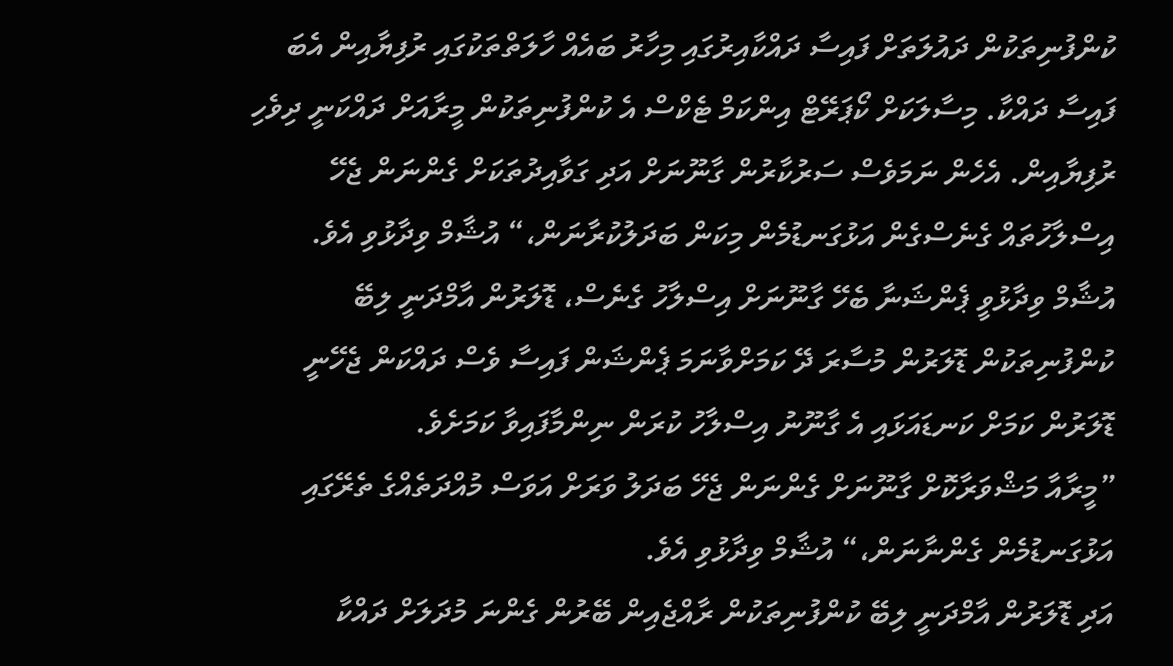ކުންފުނިތަކުން ދައުލަތަށް ފައިސާ ދައްކާއިރުގައި މިހާރު ބައެއް ހާލަތްތަކުގައި ރުފިޔާއިން އެބަ ފައިސާ ދައްކާ. މިސާލަކަށް ކޯޕަރޭޓް އިންކަމް ޓެކްސް އެ ކުންފުނިތަކުން މީރާއަށް ދައްކަނީ ދިވެހި ރުފިޔާއިން. އެހެން ނަމަވެސް ސަރުކާރުން ގާނޫނަށް އަދި ގަވާއިދުތަކަށް ގެންނަން ޖެހޭ އިސްލާހުތައް ގެނެސްގެން އަޅުގަނޑުމެން މިކަން ބަދަލުކުރާނަން،“ އުޝާމް ވިދާޅުވި އެވެ.
އުޝާމް ވިދާޅުވީ ޕެންޝަނާ ބެހޭ ގާނޫނަށް އިސްލާހު ގެނެސް، ޑޮލަރުން އާމްދަނީ ލިބޭ ކުންފުނިތަކުން ޑޮލަރުން މުސާރަ ދޭ ކަމަށްވާނަމަ ޕެންޝަން ފައިސާ ވެސް ދައްކަން ޖެހޭނީ ޑޮލަރުން ކަމަށް ކަނޑައަޅައި އެ ގާނޫނު އިސްލާހު ކުރަން ނިންމާފައިވާ ކަމަށެވެ.
”މީރާއާ މަޝްވަރާކޮށް ގާނޫނަށް ގެންނަން ޖެހޭ ބަދަލު ވަރަށް އަވަސް މުއްދަތެއްގެ ތެރޭގައި އަޅުގަނޑުމެން ގެންނާނަން،“ އުޝާމް ވިދާޅުވި އެވެ.
އަދި ޑޮލަރުން އާމްދަނީ ލިބޭ ކުންފުނިތަކުން ރާއްޖެއިން ބޭރުން ގެންނަ މުދަލަށް ދައްކާ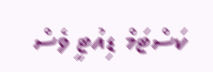ކަސްޓަމް ޑިއުޓީ ވެސް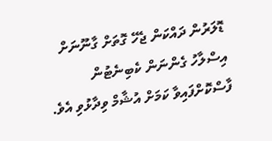ޑޮލަރުން ދައްކަން ޖެހޭ ގޮތަށް ގާނޫނަށް އިސްލާހު ގެންނަން ކެބިނެޓުން ފާސްކޮށްފައިވާ ކަމަށް އުޝާމް ވިދާޅުވި އެވެ.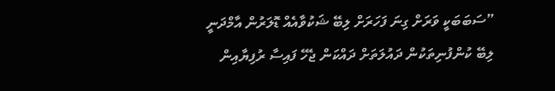”ސަބަބަކީ ވަރަށް ގިނަ ފަހަރަށް ލިބޭ ޝަކުވާއެއް ޑޮލަރުން އާމްދަނީ ލިބޭ ކުންފުނިތަކުން ދައުލަތަށް ދައްކަން ޖެހޭ ފައިސާ ރުފިޔާއިން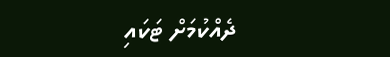ދެއްކުމަށް ޓަކައި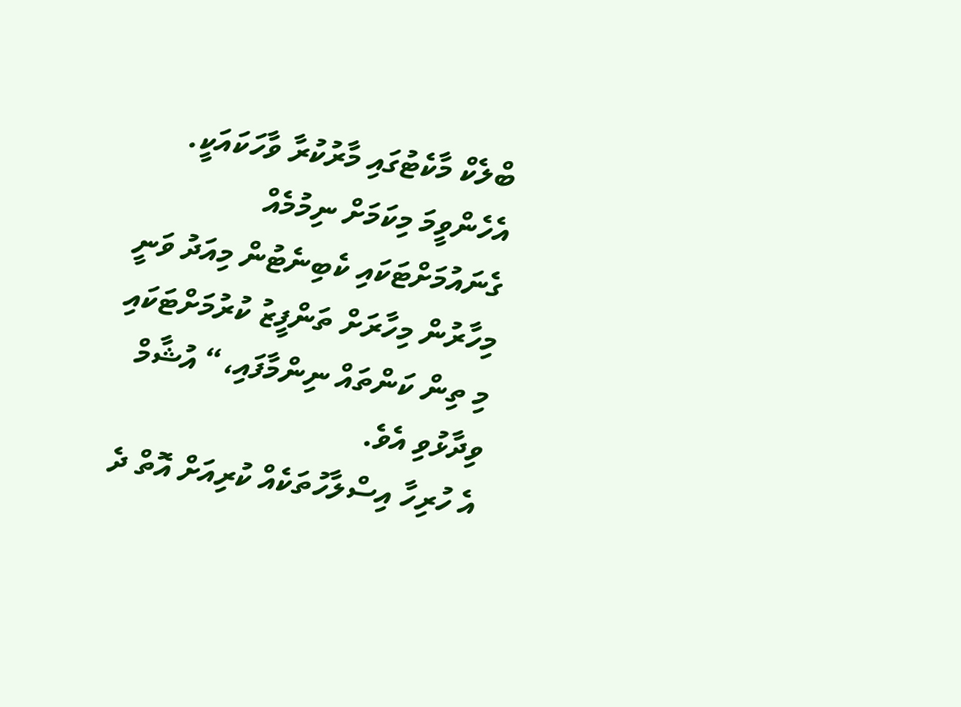ބްލެކް މާކެޓުގައި މާރުކުރާ ވާހަކައަކީ. އެހެންވީމަ މިކަމަށް ނިމުމެއް ގެނައުމަށްޓަކައި ކެބިނެޓުން މިއަދު ވަނީ މިހާރުން މިހާރަށް ތަންފީޒު ކުރުމަށްޓަކައި މި ތިން ކަންތައް ނިންމާފައި،“ އުޝާމް ވިދާޅުވި އެވެ.
އެ ހުރިހާ އިސްލާހުތަކެއް ކުރިއަށް އޮތް ދެ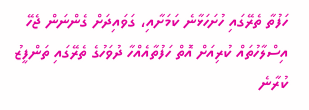ހަފުތާ ތެރޭގައި ހުށަހަޅާނެ ކަމަށާއި، ގަވައިދަށް ގެންނަން ޖެހޭ އިސްލާހުތައް ކުރިއަށް އޮތް ހަފުތާއެއްހާ ދުވަހުގެ ތެރޭގައި ތަންފީޒު ކުރާނެ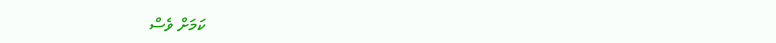ކަމަށް ވެސް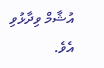އުޝާމް ވިދާޅުވި އެވެ.